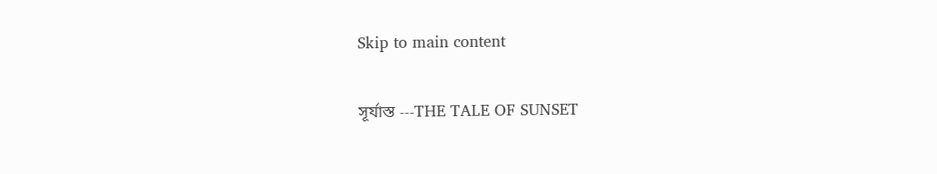Skip to main content

সূৰ্যাস্ত ---THE TALE OF SUNSET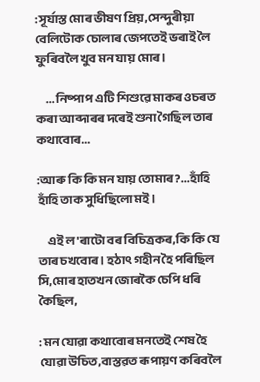:সূৰ্যাস্ত মোৰ ভীষণ প্ৰিয়,সেন্দুৰীয়া বেলিটোক চোলাৰ জেপতেই ভৰাই লৈ ফুৰিবলৈ খুব মন যায় মোৰ।

     ... নিষ্পাপ এটি শিশুৱে মাকৰ ওচৰত কৰা আব্দাৰৰ দৰেই শুনা গৈছিল তাৰ কথাবোৰ...

:আৰু কি কি মন যায় তোমাৰ?...হাঁহি হাঁহি তাক সুধিছিলো মই।

     এই ল'ৰাটো বৰ বিচিত্ৰকৰ,কি কি যে তাৰ চখবোৰ। হঠাৎ গহীন হৈ পৰিছিল সি,মোৰ হাতখন জোৰকৈ চেপি ধৰি কৈছিল,

: মন যোৱা কথাবোৰ মনতেই শেষ হৈ যোৱা উচিত,বাস্তৱত ৰূপায়ণ কৰিবলৈ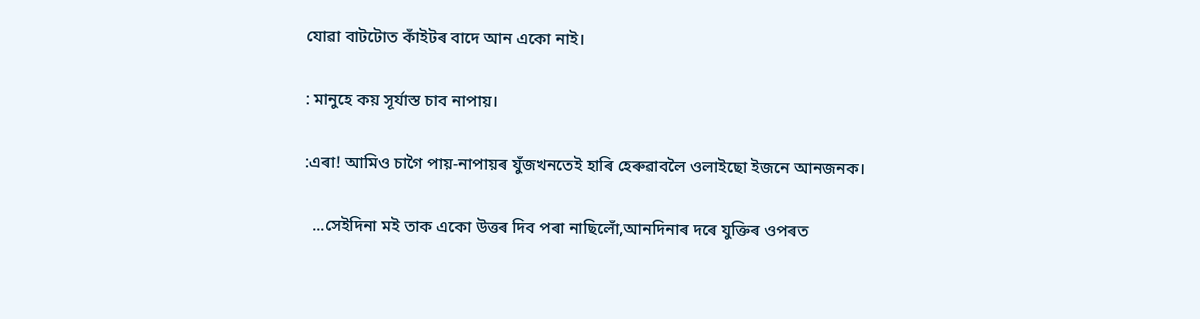যোৱা বাটটোত কাঁইটৰ বাদে আন একো নাই।

: মানুহে কয় সূৰ্যাস্ত চাব নাপায়।

:এৰা! আমিও চাগৈ পায়-নাপায়ৰ যুঁজখনতেই হাৰি হেৰুৱাবলৈ ওলাইছো ইজনে আনজনক।

  ...সেইদিনা মই তাক একো উত্তৰ দিব পৰা নাছিলোঁ,আনদিনাৰ দৰে যুক্তিৰ ওপৰত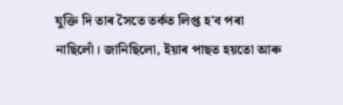যুক্তি দি তাৰ সৈতে তৰ্কত লিপ্ত হ'ব পৰা নাছিলোঁ। জানিছিলো, ইয়াৰ পাছত হয়তো আৰু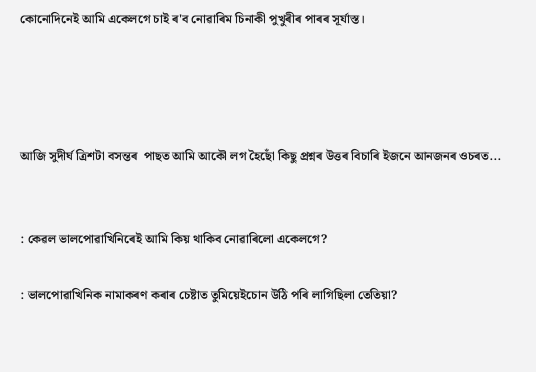কোনোদিনেই আমি একেলগে চাই ৰ'ব নোৱাৰিম চিনাকী পুখুৰীৰ পাৰৰ সূৰ্যাস্ত।




আজি সুদীৰ্ঘ ত্ৰিশটা বসন্তৰ  পাছত আমি আকৌ লগ হৈছোঁ কিছু প্ৰশ্নৰ উত্তৰ বিচাৰি ইজনে আনজনৰ ওচৰত...


: কেৱল ভালপোৱাখিনিৰেই আমি কিয় থাকিব নোৱাৰিলো একেলগে?

: ভালপোৱাখিনিক নামাকৰণ কৰাৰ চেষ্টাত তুমিয়েইচোন উঠি পৰি লাগিছিলা তেতিয়া?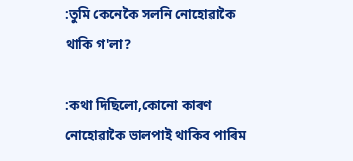:তুমি কেনেকৈ সলনি নোহোৱাকৈ থাকি গ'লা?

:কথা দিছিলো,কোনো কাৰণ নোহোৱাকৈ ভালপাই থাকিব পাৰিম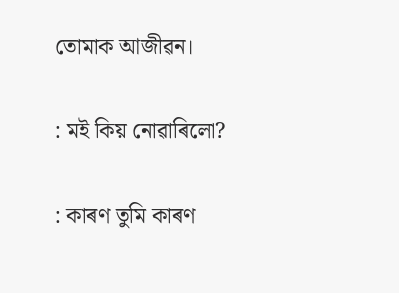তোমাক আজীৱন।

: মই কিয় নোৱাৰিলো?

: কাৰণ তুমি কাৰণ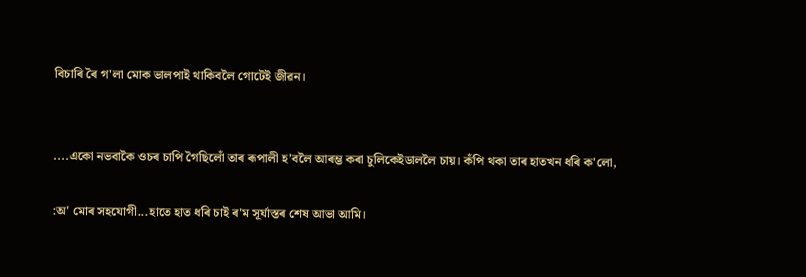বিচাৰি ৰৈ গ'লা মোক ভালপাই থাকিবলৈ গোটেই জীৱন।


....একো নভবাকৈ ওচৰ চাপি গৈছিলোঁ তাৰ ৰূপালী হ'বলৈ আৰম্ভ কৰা চুলিকেইডাললৈ চায়। কঁপি থকা তাৰ হাতখন ধৰি ক'লো,

:অ' মোৰ সহযোগী...হাতে হাত ধৰি চাই ৰ'ম সূৰ্যাস্তৰ শেষ আভা আমি।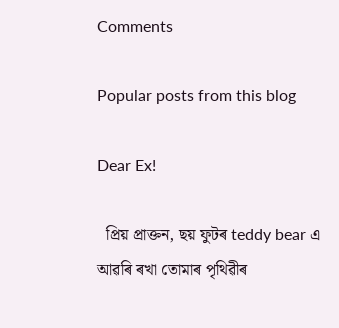Comments

Popular posts from this blog

Dear Ex!

  প্ৰিয় প্ৰাক্তন, ছয় ফুটৰ teddy bear এ আৱৰি ৰখা তোমাৰ পৃথিৱীৰ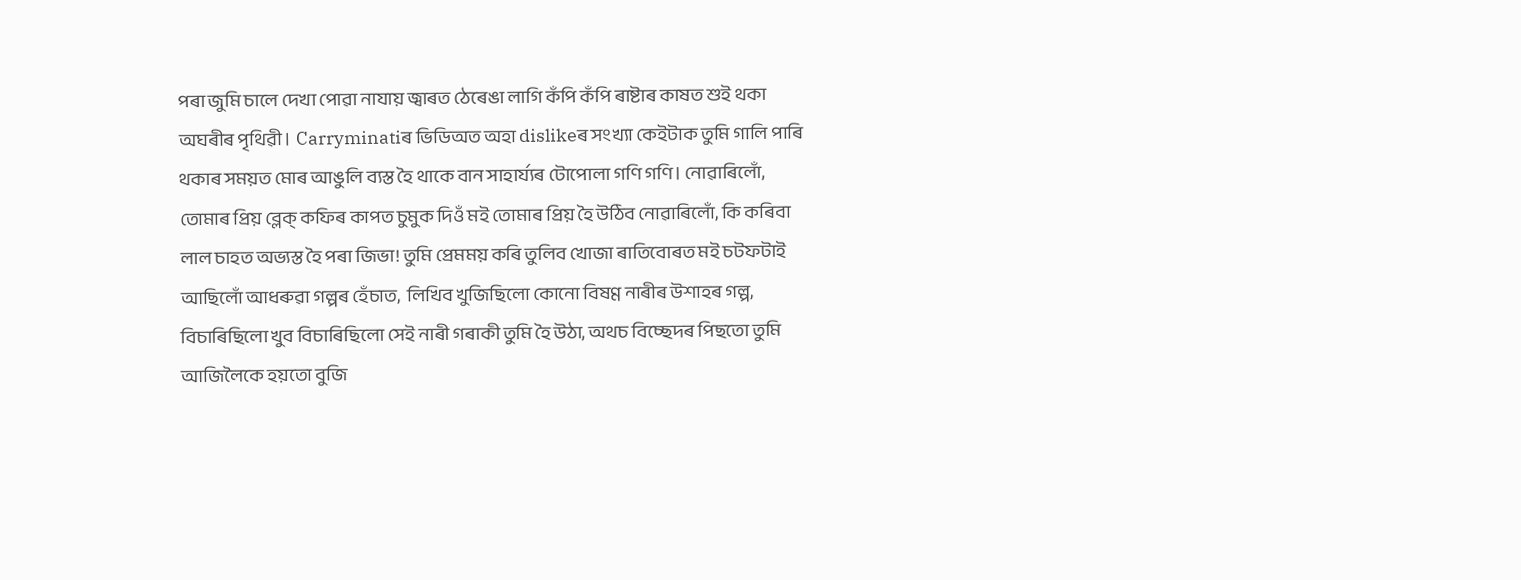পৰা জুমি চালে দেখা পোৱা নাযায় জ্বাৰত ঠেৰেঙা লাগি কঁপি কঁপি ৰাষ্টাৰ কাষত শুই থকা অঘৰীৰ পৃথিৱী।  Carryminatiৰ ভিডিঅত অহা dislikeৰ সংখ্যা কেইটাক তুমি গালি পাৰি থকাৰ সময়ত মোৰ আঙুলি ব্যস্ত হৈ থাকে বান সাহাৰ্য্যৰ টোপোলা গণি গণি। নোৱাৰিলোঁ, তোমাৰ প্ৰিয় ব্লেক্ কফিৰ কাপত চুমুক দিওঁ মই তোমাৰ প্ৰিয় হৈ উঠিব নোৱাৰিলোঁ, কি কৰিবা লাল চাহত অভ্যস্ত হৈ পৰা জিভা! তুমি প্ৰেমময় কৰি তুলিব খোজা ৰাতিবোৰত মই চটফটাই আছিলোঁ আধৰুৱা গল্পৰ হেঁচাত,  লিখিব খুজিছিলো কোনো বিষণ্ণ নাৰীৰ উশাহৰ গল্প, বিচাৰিছিলো খুব বিচাৰিছিলো সেই নাৰী গৰাকী তুমি হৈ উঠা, অথচ বিচ্ছেদৰ পিছতো তুমি আজিলৈকে হয়তো বুজি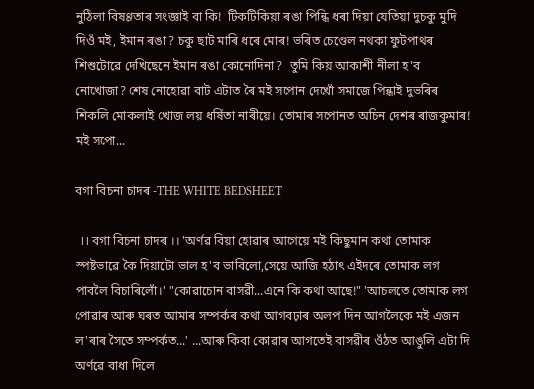নুঠিলা বিষণ্ণতাৰ সংজ্ঞাই বা কি!  টিকটিকিয়া ৰঙা পিন্ধি ধৰা দিয়া যেতিয়া দুচকু মুদি দিওঁ মই, ইমান ৰঙা? চকু ছাট মাৰি ধৰে মোৰ! ভৰিত চেণ্ডেল নথকা ফুটপাথৰ শিশুটোৱে দেখিছেনে ইমান ৰঙা কোনোদিনা?  তুমি কিয় আকাশী নীলা হ'ব নোখোজা? শেষ নোহোৱা বাট এটাত ৰৈ মই সপোন দেখোঁ সমাজে পিন্ধাই দুভৰিৰ শিকলি মোকলাই খোজ লয় ধৰ্ষিতা নাৰীয়ে। তোমাৰ সপোনত অচিন দেশৰ ৰাজকুমাৰ! মই সপো...

বগা বিচনা চাদৰ -THE WHITE BEDSHEET

  ।। বগা বিচনা চাদৰ ।। 'অৰ্ণৱ বিয়া হোৱাৰ আগেয়ে মই কিছুমান কথা তোমাক স্পষ্টভাৱে কৈ দিয়াটো ভাল হ'ব ভাবিলো,সেয়ে আজি হঠাৎ এইদৰে তোমাক লগ পাবলৈ বিচাৰিলোঁ।' "কোৱাচোন বাসৱী...এনে কি কথা আছে!" 'আচলতে তোমাক লগ পোৱাৰ আৰু ঘৰত আমাৰ সম্পৰ্কৰ কথা আগবঢ়াৰ অলপ দিন আগলৈকে মই এজন ল'ৰাৰ সৈতে সম্পৰ্কত...' ...আৰু কিবা কোৱাৰ আগতেই বাসৱীৰ ওঁঠত আঙুলি এটা দি অৰ্ণৱে বাধা দিলে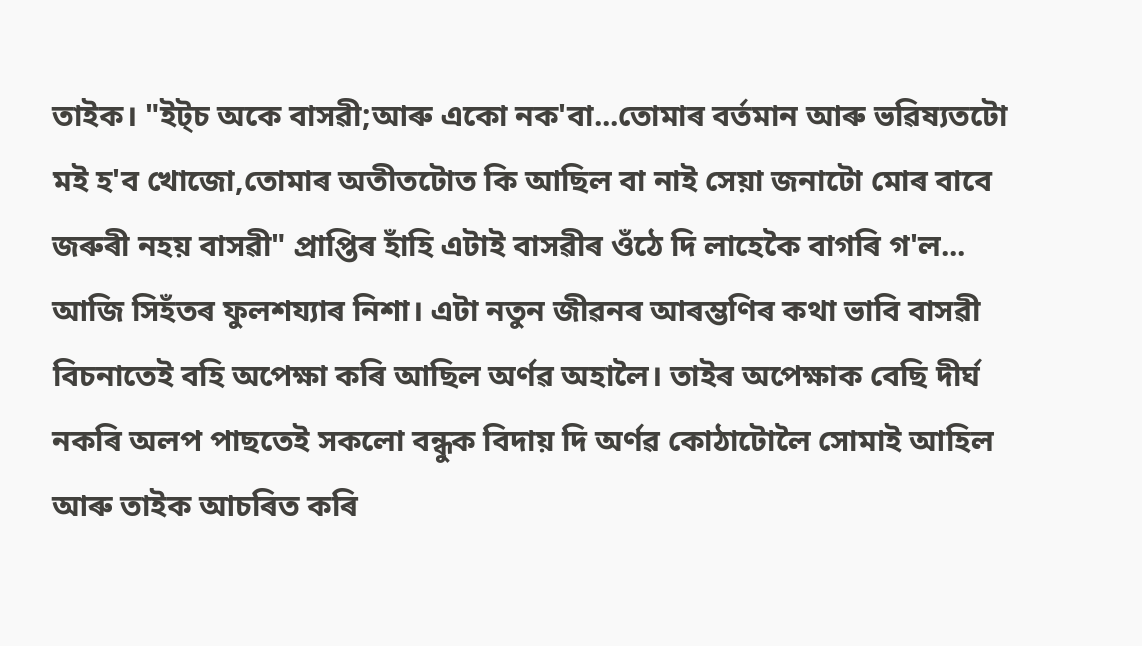তাইক। "ইট্‌চ অকে বাসৱী;আৰু একো নক'বা...তোমাৰ বৰ্তমান আৰু ভৱিষ্যতটো মই হ'ব খোজো,তোমাৰ অতীতটোত কি আছিল বা নাই সেয়া জনাটো মোৰ বাবে জৰুৰী নহয় বাসৱী" প্ৰাপ্তিৰ হাঁহি এটাই বাসৱীৰ ওঁঠে দি লাহেকৈ বাগৰি গ'ল... আজি সিহঁতৰ ফুলশয্যাৰ নিশা। এটা নতুন জীৱনৰ আৰম্ভণিৰ কথা ভাবি বাসৱী বিচনাতেই বহি অপেক্ষা কৰি আছিল অৰ্ণৱ অহালৈ। তাইৰ অপেক্ষাক বেছি দীৰ্ঘ নকৰি অলপ পাছতেই সকলো বন্ধুক বিদায় দি অৰ্ণৱ কোঠাটোলৈ সোমাই আহিল আৰু তাইক আচৰিত কৰি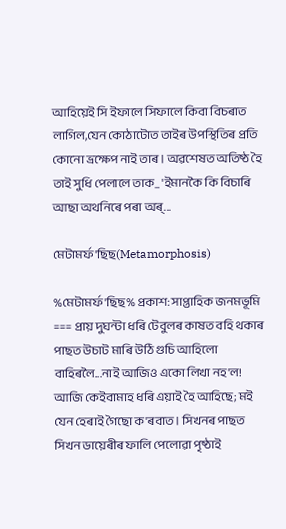আহিয়েই সি ইফালে সিফালে কিবা বিচৰাত লাগিল,যেন কোঠাটোত তাইৰ উপস্থিতিৰ প্ৰতি কোনো ভ্ৰক্ষেপ নাই তাৰ। অৱশেষত অতিষ্ঠ হৈ তাই সুধি পেলালে তাক_ 'ইমানকৈ কি বিচাৰি আছা অথনিৰে পৰা অৰ্...

মেটামৰ্ফ'ছিছ(Metamorphosis)

%মেটামৰ্ফ'ছিছ% প্ৰকাশ: সাপ্তাহিক জনমভূমি === প্ৰায় দুঘন্টা ধৰি টেবুলৰ কাষত বহি থকাৰ পাছত উচাট মাৰি উঠি গুচি আহিলো বাহিৰলৈ...নাই আজিও একো লিখা নহ'ল! আজি কেইবামাহ ধৰি এয়াই হৈ আহিছে; মই যেন হেৰাই গৈছো ক'ৰবাত। সিখনৰ পাছত সিখন ডায়েৰীৰ ফালি পেলোৱা পৃষ্ঠাই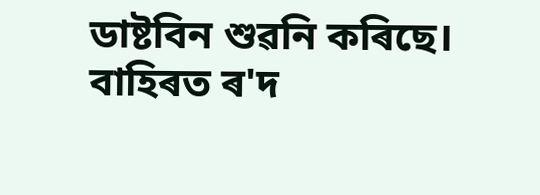ডাষ্টবিন শুৱনি কৰিছে। বাহিৰত ৰ'দ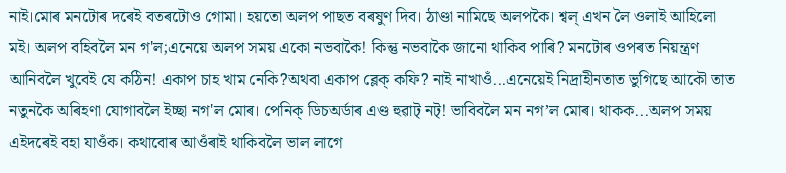নাই।মোৰ মনটোৰ দৰেই বতৰটোও গোমা। হয়তো অলপ পাছত বৰষুণ দিব। ঠাণ্ডা নামিছে অলপকৈ। শ্বল্ এখন লৈ ওলাই আহিলো মই। অলপ বহিবলৈ মন গ'ল;এনেয়ে অলপ সময় একো নভবাকৈ! কিন্তু নভবাকৈ জানো থাকিব পাৰি? মনটোৰ ওপৰত নিয়ন্ত্ৰণ আনিবলৈ খুবেই যে কঠিন! একাপ চাহ খাম নেকি?অথবা একাপ ব্লেক্ কফি? নাই নাখাওঁ...এনেয়েই নিদ্ৰাহীনতাত ভুগিছে আকৌ তাত নতুনকৈ অৰিহণা যোগাবলৈ ইচ্ছা নগ'ল মোৰ। পেনিক্ ডিচঅৰ্ডাৰ এণ্ড হুৱাট্ নট্! ভাবিবলৈ মন নগ’ল মোৰ। থাকক...অলপ সময় এইদৰেই বহা যাওঁক। কথাবোৰ আওঁৰাই থাকিবলৈ ভাল লাগে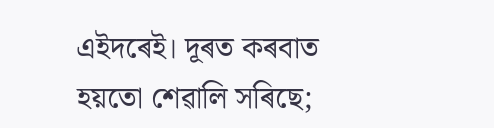এইদৰেই। দূৰত কৰবাত হয়তো শেৱালি সৰিছে;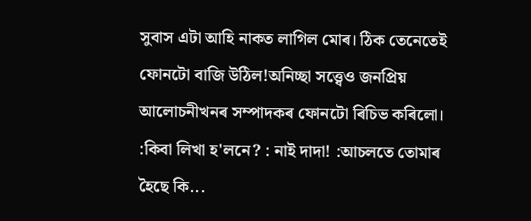সুবাস এটা আহি নাকত লাগিল মোৰ। ঠিক তেনেতেই ফোনটো বাজি উঠিল!অনিচ্ছা সত্ত্বেও জনপ্ৰিয় আলোচনীখনৰ সম্পাদকৰ ফোনটো ৰিচিভ কৰিলো। :কিবা লিখা হ'লনে? : নাই দাদা! :আচলতে তোমাৰ হৈছে কি...